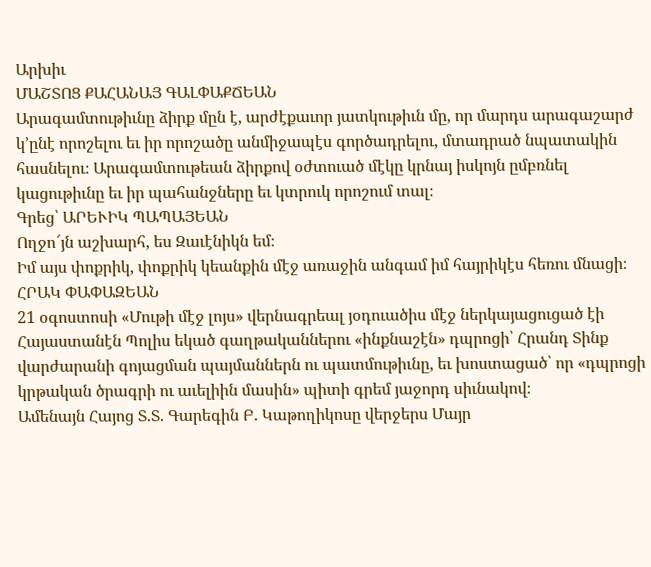Արխիւ
ՄԱՇՏՈՑ ՔԱՀԱՆԱՅ ԳԱԼՓԱՔՃԵԱՆ
Արագամտութիւնը ձիրք մըն է, արժէքաւոր յատկութիւն մը, որ մարդս արագաշարժ կ՚ընէ որոշելու եւ իր որոշածը անմիջապէս գործադրելու, մտադրած նպատակին հասնելու։ Արագամտութեան ձիրքով օժտուած մէկը կրնայ իսկոյն ըմբռնել կացութիւնը եւ իր պահանջները եւ կտրուկ որոշում տալ։
Գրեց՝ ԱՐԵՒԻԿ ՊԱՊԱՅԵԱՆ
Ողջո՜յն աշխարհ, ես Զաւէնիկն եմ։
Իմ այս փոքրիկ, փոքրիկ կեանքին մէջ առաջին անգամ իմ հայրիկէս հեռու մնացի։
ՀՐԱԿ ՓԱՓԱԶԵԱՆ
21 օգոստոսի «Մութի մէջ լոյս» վերնագրեալ յօդուածիս մէջ ներկայացուցած էի Հայաստանէն Պոլիս եկած գաղթականներու «ինքնաշէն» դպրոցի՝ Հրանդ Տինք վարժարանի գոյացման պայմաններն ու պատմութիւնը, եւ խոստացած՝ որ «դպրոցի կրթական ծրագրի ու աւելիին մասին» պիտի գրեմ յաջորդ սիւնակով։
Ամենայն Հայոց Տ.Տ. Գարեգին Բ. Կաթողիկոսը վերջերս Մայր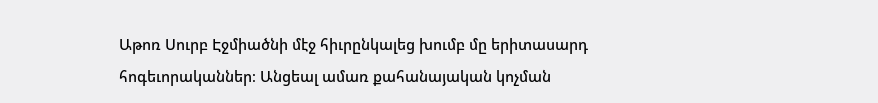Աթոռ Սուրբ Էջմիածնի մէջ հիւրընկալեց խումբ մը երիտասարդ հոգեւորականներ։ Անցեալ ամառ քահանայական կոչման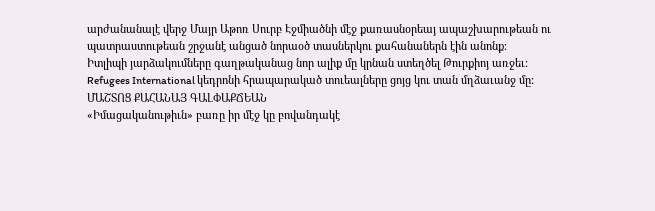արժանանալէ վերջ Մայր Աթոռ Սուրբ Էջմիածնի մէջ քառասնօրեայ ապաշխարութեան ու պատրաստութեան շրջանէ անցած նորաօծ տասներկու քահանաներն էին անոնք։
Իտլիպի յարձակումները գաղթականաց նոր ալիք մը կրնան ստեղծել Թուրքիոյ առջեւ:
Refugees International կեդրոնի հրապարակած տուեալները ցոյց կու տան մղձաւանջ մը:
ՄԱՇՏՈՑ ՔԱՀԱՆԱՅ ԳԱԼՓԱՔՃԵԱՆ
«Իմացականութիւն» բառը իր մէջ կը բովանդակէ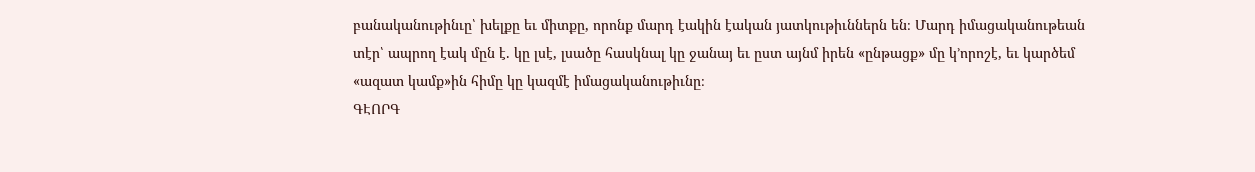բանականութինւը՝ խելքը եւ միտքը, որոնք մարդ էակին էական յատկութիւններն են։ Մարդ իմացականութեան տէր՝ ապրող էակ մըն է. կը լսէ, լսածը հասկնալ կը ջանայ եւ ըստ այնմ իրեն «ընթացք» մը կ՚որոշէ, եւ կարծեմ «ազատ կամք»ին հիմը կը կազմէ իմացականութիւնը։
ԳԷՈՐԳ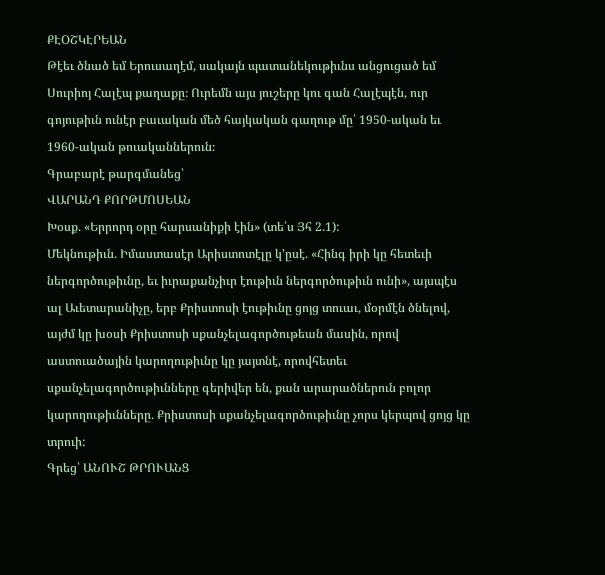ՔԷՕՇԿԷՐԵԱՆ
Թէեւ ծնած եմ Երուսաղէմ, սակայն պատանեկութիւնս անցուցած եմ Սուրիոյ Հալէպ քաղաքը։ Ուրեմն այս յուշերը կու գան Հալէպէն, ուր գոյութիւն ունէր բաւական մեծ հայկական գաղութ մը՝ 1950-ական եւ 1960-ական թուականներուն։
Գրաբարէ թարգմանեց՝
ՎԱՐԱՆԴ ՔՈՐԹՄՈՍԵԱՆ
Խօսք. «Երրորդ օրը հարսանիքի էին» (տե՛ս Յհ 2.1):
Մեկնութիւն. Իմաստասէր Արիստոտէլը կ՚ըսէ. «Հինգ իրի կը հետեւի ներգործութիւնը, եւ իւրաքանչիւր էութիւն ներգործութիւն ունի», այսպէս ալ Աւետարանիչը, երբ Քրիստոսի էութիւնը ցոյց տուաւ, մօրմէն ծնելով, այժմ կը խօսի Քրիստոսի սքանչելագործութեան մասին, որով աստուածային կարողութիւնը կը յայտնէ, որովհետեւ սքանչելագործութիւնները գերիվեր են, քան արարածներուն բոլոր կարողութիւնները. Քրիստոսի սքանչելագործութիւնը չորս կերպով ցոյց կը տրուի:
Գրեց՝ ԱՆՈՒՇ ԹՐՈՒԱՆՑ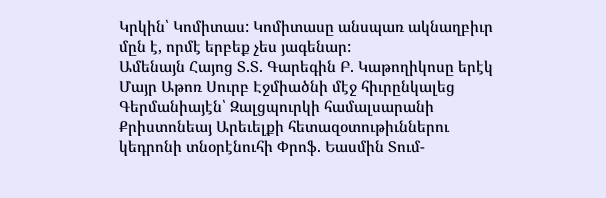Կրկին՝ Կոմիտաս: Կոմիտասը անսպառ ակնաղբիւր մըն է, որմէ երբեք չես յագենար:
Ամենայն Հայոց Տ.Տ. Գարեգին Բ. Կաթողիկոսը երէկ Մայր Աթոռ Սուրբ Էջմիածնի մէջ հիւրընկալեց Գերմանիայէն՝ Զալցպուրկի համալսարանի Քրիստոնեայ Արեւելքի հետազօտութիւններու կեդրոնի տնօրէնուհի Փրոֆ. Եասմին Տում-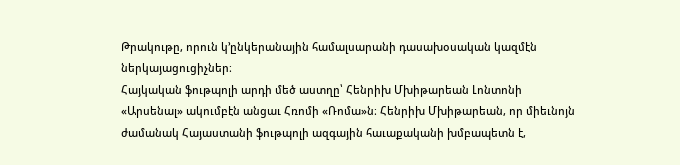Թրակութը, որուն կ՚ընկերանային համալսարանի դասախօսական կազմէն ներկայացուցիչներ։
Հայկական ֆութպոլի արդի մեծ աստղը՝ Հենրիխ Մխիթարեան Լոնտոնի «Արսենալ» ակումբէն անցաւ Հռոմի «Ռոմա»ն։ Հենրիխ Մխիթարեան, որ միեւնոյն ժամանակ Հայաստանի ֆութպոլի ազգային հաւաքականի խմբապետն է,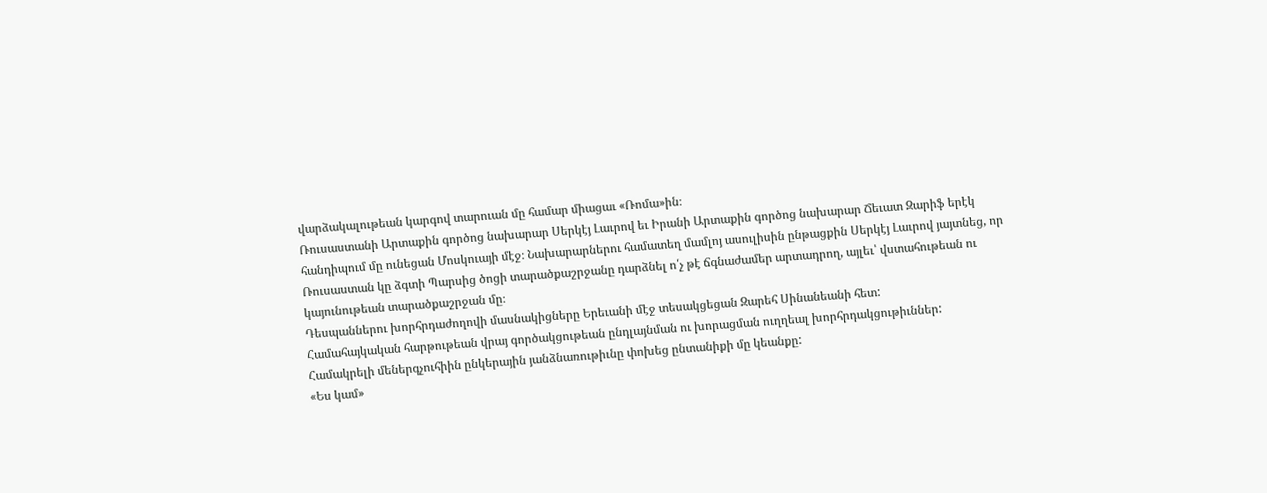վարձակալութեան կարգով տարուան մը համար միացաւ «Ռոմա»ին։
Ռուսաստանի Արտաքին գործոց նախարար Սերկէյ Լաւրով եւ Իրանի Արտաքին գործոց նախարար Ճեւատ Զարիֆ երէկ հանդիպում մը ունեցան Մոսկուայի մէջ։ Նախարարներու համատեղ մամլոյ ասուլիսին ընթացքին Սերկէյ Լաւրով յայտնեց, որ Ռուսաստան կը ձգտի Պարսից ծոցի տարածքաշրջանը դարձնել ո՛չ թէ ճգնաժամեր արտադրող, այլեւ՝ վստահութեան ու կայունութեան տարածքաշրջան մը։
Դեսպաններու խորհրդաժողովի մասնակիցները Երեւանի մէջ տեսակցեցան Զարեհ Սինանեանի հետ:
Համահայկական հարթութեան վրայ գործակցութեան ընդլայնման ու խորացման ուղղեալ խորհրդակցութիւններ:
Համակրելի մեներգչուհիին ընկերային յանձնառութիւնը փոխեց ընտանիքի մը կեանքը:
«Ես կամ»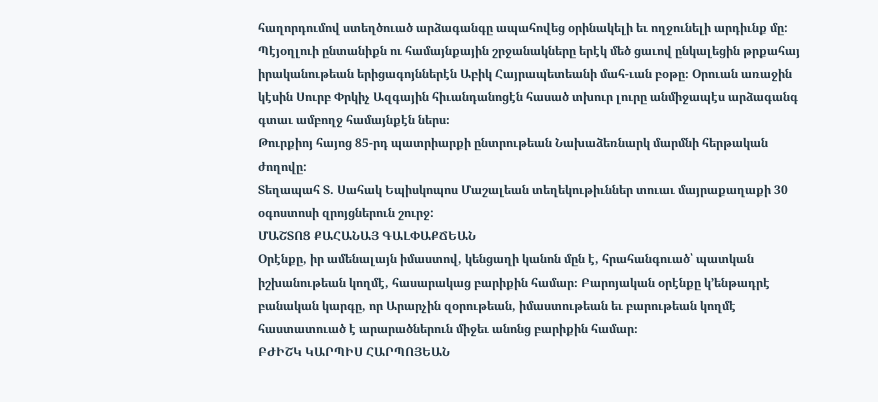հաղորդումով ստեղծուած արձագանգը ապահովեց օրինակելի եւ ողջունելի արդիւնք մը:
Պէյօղլուի ընտանիքն ու համայնքային շրջանակները երէկ մեծ ցաւով ընկալեցին թրքահայ իրականութեան երիցագոյններէն Աբիկ Հայրապետեանի մահ-ւան բօթը։ Օրուան առաջին կէսին Սուրբ Փրկիչ Ազգային հիւանդանոցէն հասած տխուր լուրը անմիջապէս արձագանգ գտաւ ամբողջ համայնքէն ներս։
Թուրքիոյ հայոց 85-րդ պատրիարքի ընտրութեան Նախաձեռնարկ մարմնի հերթական ժողովը:
Տեղապահ Տ. Սահակ Եպիսկոպոս Մաշալեան տեղեկութիւններ տուաւ մայրաքաղաքի 30 օգոստոսի զրոյցներուն շուրջ:
ՄԱՇՏՈՑ ՔԱՀԱՆԱՅ ԳԱԼՓԱՔՃԵԱՆ
Օրէնքը, իր ամենալայն իմաստով, կենցաղի կանոն մըն է, հրահանգուած՝ պատկան իշխանութեան կողմէ, հասարակաց բարիքին համար։ Բարոյական օրէնքը կ՚ենթադրէ բանական կարգը, որ Արարչին զօրութեան, իմաստութեան եւ բարութեան կողմէ հաստատուած է արարածներուն միջեւ անոնց բարիքին համար։
ԲԺԻՇԿ ԿԱՐՊԻՍ ՀԱՐՊՈՅԵԱՆ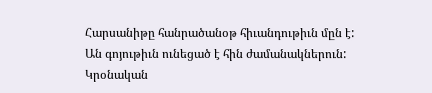Հարսանիթը հանրածանօթ հիւանդութիւն մըն է: Ան գոյութիւն ունեցած է հին ժամանակներուն:
Կրօնական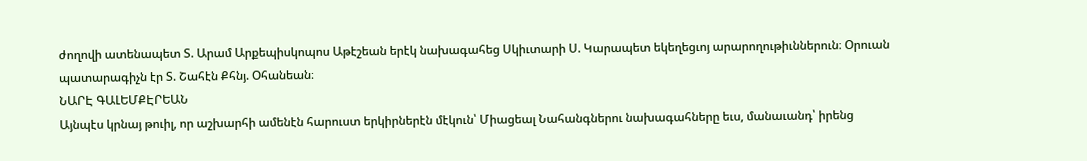ժողովի ատենապետ Տ. Արամ Արքեպիսկոպոս Աթէշեան երէկ նախագահեց Սկիւտարի Ս. Կարապետ եկեղեցւոյ արարողութիւններուն։ Օրուան պատարագիչն էր Տ. Շահէն Քհնյ. Օհանեան։
ՆԱՐԷ ԳԱԼԵՄՔԷՐԵԱՆ
Այնպէս կրնայ թուիլ, որ աշխարհի ամենէն հարուստ երկիրներէն մէկուն՝ Միացեալ Նահանգներու նախագահները եւս, մանաւանդ՝ իրենց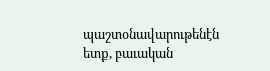պաշտօնավարութենէն ետք, բաւական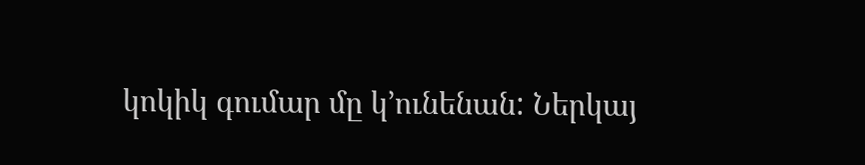կոկիկ գումար մը կ՚ունենան: Ներկայ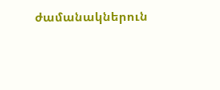ժամանակներուն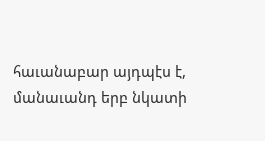հաւանաբար այդպէս է, մանաւանդ երբ նկատի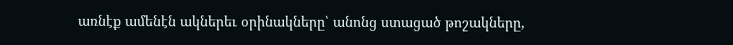առնէք ամենէն ակներեւ օրինակները՝ անոնց ստացած թոշակները,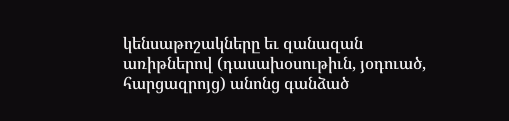կենսաթոշակները եւ զանազան առիթներով (դասախօսութիւն, յօդուած, հարցազրոյց) անոնց գանձած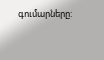գումարները: